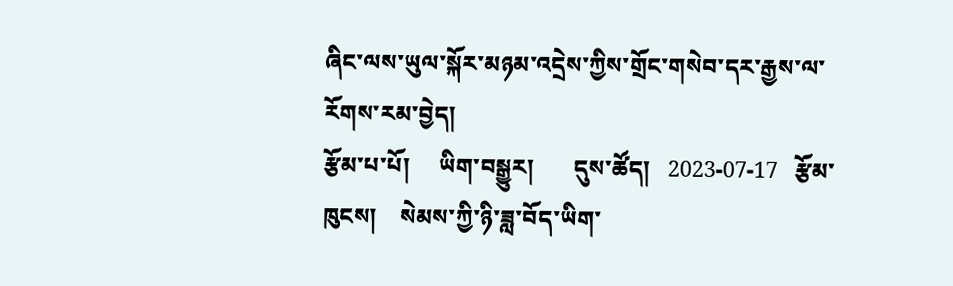ཞིང་ལས་ཡུལ་སྐོར་མཉམ་འདྲེས་ཀྱིས་གྲོང་གསེབ་དར་རྒྱས་ལ་རོགས་རམ་བྱེད།
རྩོམ་པ་པོ།     ཡིག་བསྒྱུར།       དུས་ཚོད།   2023-07-17   རྩོམ་ཁུངས།    སེམས་ཀྱི་ཉི་ཟླ་བོད་ཡིག་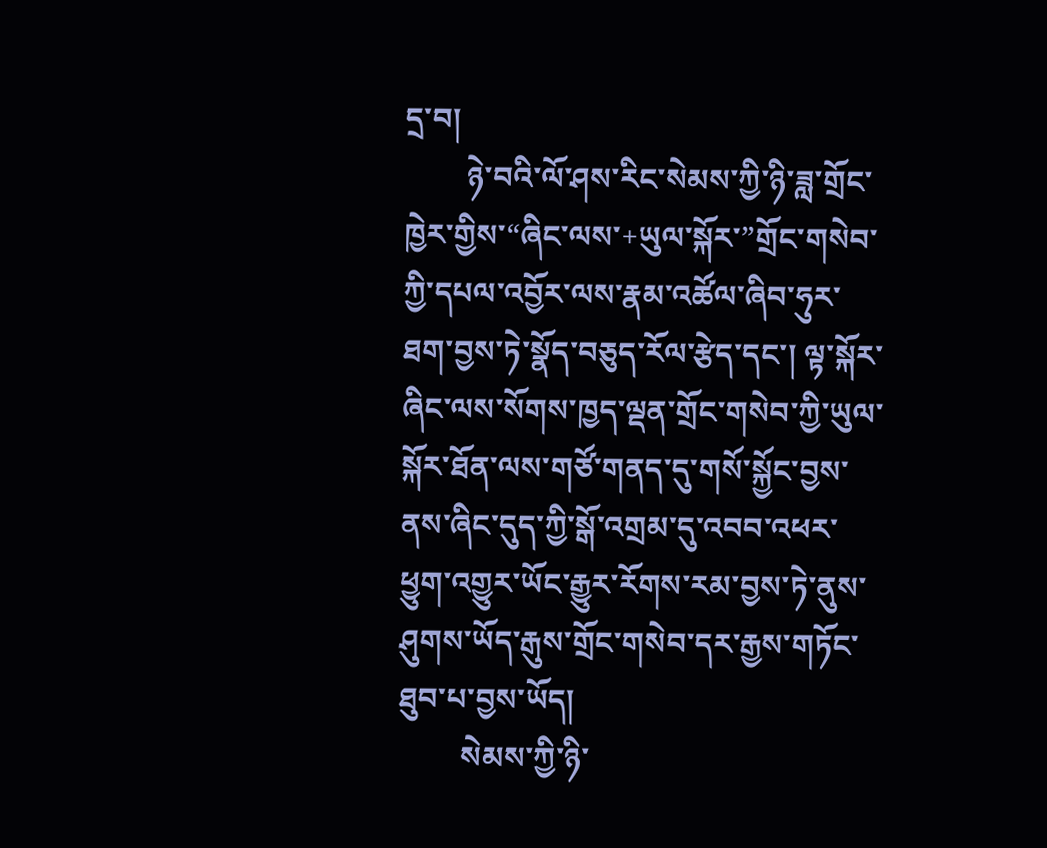དྲ་བ།
        ཉེ་བའི་ལོ་ཤས་རིང་སེམས་ཀྱི་ཉི་ཟླ་གྲོང་ཁྱེར་གྱིས་“ཞིང་ལས་+ཡུལ་སྐོར་”གྲོང་གསེབ་ཀྱི་དཔལ་འབྱོར་ལས་རྣམ་འཚོལ་ཞིབ་ཧུར་ཐག་བྱས་ཏེ་སྣོད་བཅུད་རོལ་རྩེད་དང་། ལྟ་སྐོར་ཞིང་ལས་སོགས་ཁྱད་ལྡན་གྲོང་གསེབ་ཀྱི་ཡུལ་སྐོར་ཐོན་ལས་གཙོ་གནད་དུ་གསོ་སྐྱོང་བྱས་ནས་ཞིང་དུད་ཀྱི་སྒོ་འགྲམ་དུ་འབབ་འཕར་ཕྱུག་འགྱུར་ཡོང་རྒྱུར་རོགས་རམ་བྱས་ཏེ་ནུས་ཤུགས་ཡོད་རྒུས་གྲོང་གསེབ་དར་རྒྱས་གཏོང་ཐུབ་པ་བྱས་ཡོད།
        སེམས་ཀྱི་ཉི་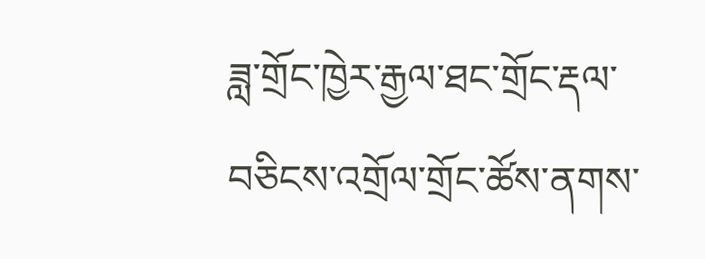ཟླ་གྲོང་ཁྱེར་རྒྱལ་ཐང་གྲོང་རྡལ་བཅིངས་འགྲོལ་གྲོང་ཚོས་ནགས་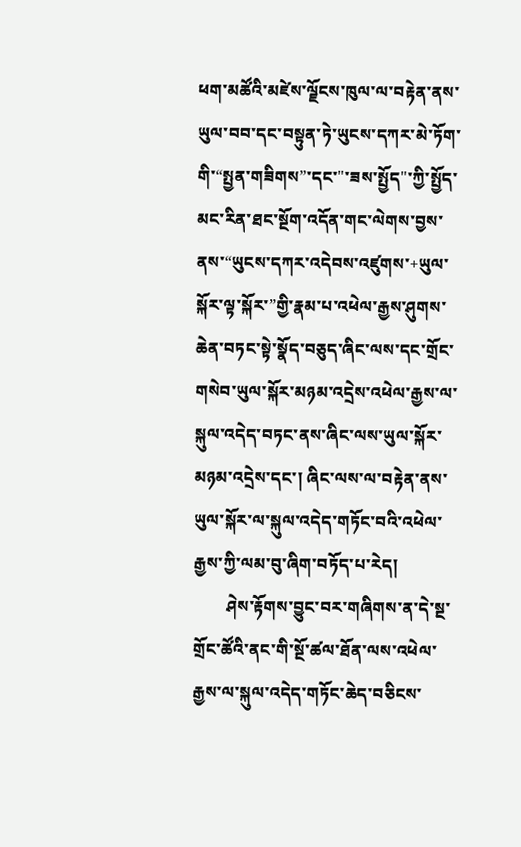ཕག་མཚོའི་མཛེས་ལྗོངས་ཁུལ་ལ་བརྟེན་ནས་ཡུལ་བབ་དང་བསྟུན་ཏེ་ཡུངས་དཀར་མེ་ཏོག་གི་“སྤྱན་གཟིགས”་དང་"་ཟས་སྤྱོད"་ཀྱི་སྤྱོད་མང་རིན་ཐང་སྔོག་འདོན་གང་ལེགས་བྱས་ནས་“ཡུངས་དཀར་འདེབས་འཛུགས་+ཡུལ་སྐོར་ལྟ་སྐོར་”གྱི་རྣམ་པ་འཕེལ་རྒྱས་ཤུགས་ཆེན་བཏང་སྟེ་སྣོད་བཅུད་ཞིང་ལས་དང་གྲོང་གསེབ་ཡུལ་སྐོར་མཉམ་འདྲེས་འཕེལ་རྒྱས་ལ་སྐུལ་འདེད་བཏང་ནས་ཞིང་ལས་ཡུལ་སྐོར་མཉམ་འདྲེས་དང་། ཞིང་ལས་ལ་བརྟེན་ནས་ཡུལ་སྐོར་ལ་སྐུལ་འདེད་གཏོང་བའི་འཕེལ་རྒྱས་ཀྱི་ལམ་བུ་ཞིག་བཏོད་པ་རེད།
        ཤེས་རྟོགས་བྱུང་བར་གཞིགས་ན་དེ་སྔ་གྲོང་ཚོའི་ནང་གི་སྔོ་ཚལ་ཐོན་ལས་འཕེལ་རྒྱས་ལ་སྐུལ་འདེད་གཏོང་ཆེད་བཅིངས་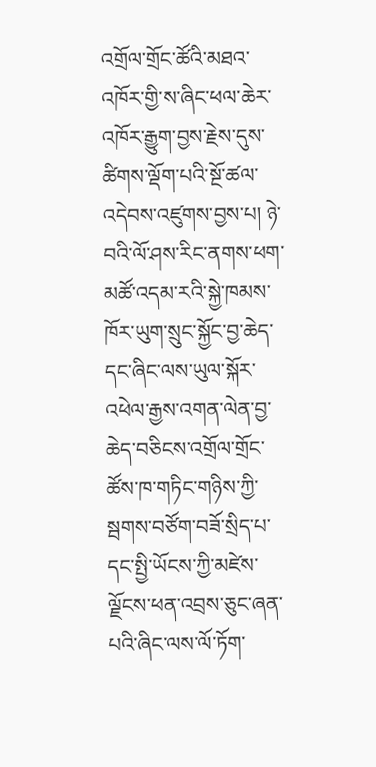འགྲོལ་གྲོང་ཚོའི་མཐའ་འཁོར་གྱི་ས་ཞིང་ཕལ་ཆེར་འཁོར་རྒྱུག་བྱས་རྗེས་དུས་ཚིགས་ལྡོག་པའི་སྔོ་ཚལ་འདེབས་འཛུགས་བྱས་པ། ཉེ་བའི་ལོ་ཤས་རིང་ནགས་ཕག་མཚོ་འདམ་རའི་སྐྱེ་ཁམས་ཁོར་ཡུག་སྲུང་སྐྱོང་བྱ་ཆེད་དང་ཞིང་ལས་ཡུལ་སྐོར་འཕེལ་རྒྱས་འགན་ལེན་བྱ་ཆེད་བཅིངས་འགྲོལ་གྲོང་ཚོས་ཁ་གཏིང་གཉིས་ཀྱི་སྦགས་བཙོག་བཟོ་སྲིད་པ་དང་སྤྱི་ཡོངས་ཀྱི་མཛེས་ལྗོངས་ཕན་འབྲས་ཅུང་ཞན་པའི་ཞིང་ལས་ལོ་ཏོག་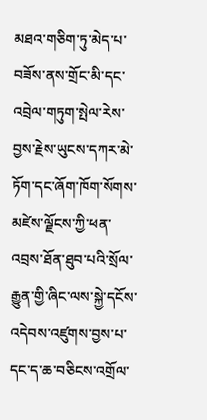མཐའ་གཅིག་ཏུ་མེད་པ་བཟོས་ནས་གྲོང་མི་དང་འབྲེལ་གཏུག་སྤེལ་རེས་བྱས་རྗེས་ཡུངས་དཀར་མེ་ཏོག་དང་ཞོག་ཁོག་སོགས་མཛེས་ལྗོངས་ཀྱི་ཕན་འབྲས་ཐོན་ཐུབ་པའི་སྲོལ་རྒྱུན་གྱི་ཞིང་ལས་སྐྱེ་དངོས་འདེབས་འཛུགས་བྱས་པ་དང་ད་ཆ་བཅིངས་འགྲོལ་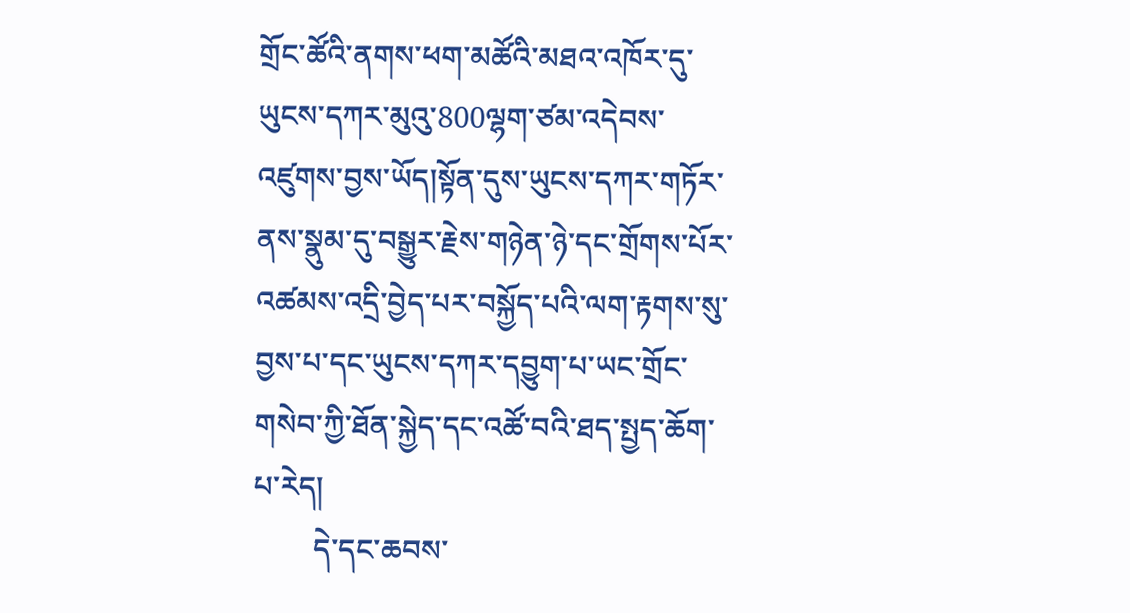གྲོང་ཚོའི་ནགས་ཕག་མཚོའི་མཐའ་འཁོར་དུ་ཡུངས་དཀར་མུའུ་800ལྷག་ཙམ་འདེབས་འཛུགས་བྱས་ཡོད།སྟོན་དུས་ཡུངས་དཀར་གཏོར་ནས་སྣུམ་དུ་བསྒྱུར་རྗེས་གཉེན་ཉེ་དང་གྲོགས་པོར་འཚམས་འདྲི་བྱེད་པར་བསྐྱོད་པའི་ལག་རྟགས་སུ་བྱས་པ་དང་ཡུངས་དཀར་དབྱུག་པ་ཡང་གྲོང་གསེབ་ཀྱི་ཐོན་སྐྱེད་དང་འཚོ་བའི་ཐད་སྤྱད་ཆོག་པ་རེད།
        དེ་དང་ཆབས་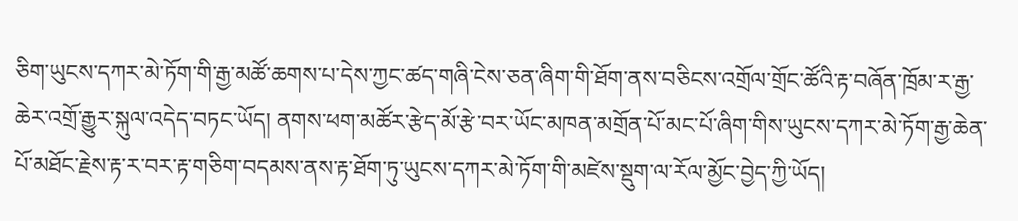ཅིག་ཡུངས་དཀར་མེ་ཏོག་གི་རྒྱ་མཚོ་ཆགས་པ་དེས་ཀྱང་ཚད་གཞི་ངེས་ཅན་ཞིག་གི་ཐོག་ནས་བཅིངས་འགྲོལ་གྲོང་ཚོའི་རྟ་བཞོན་ཁྲོམ་ར་རྒྱ་ཆེར་འགྲོ་རྒྱུར་སྐུལ་འདེད་བཏང་ཡོད། ནགས་ཕག་མཚོར་རྩེད་མོ་རྩེ་བར་ཡོང་མཁན་མགྲོན་པོ་མང་པོ་ཞིག་གིས་ཡུངས་དཀར་མེ་ཏོག་རྒྱ་ཆེན་པོ་མཐོང་རྗེས་རྟ་ར་བར་རྟ་གཅིག་བདམས་ནས་རྟ་ཐོག་ཏུ་ཡུངས་དཀར་མེ་ཏོག་གི་མཛེས་སྡུག་ལ་རོལ་མྱོང་བྱེད་ཀྱི་ཡོད།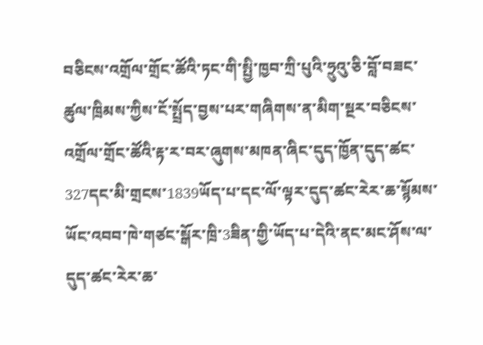བཅིངས་འགྲོལ་གྲོང་ཚོའི་ཏང་གི་སྤྱི་ཁྱབ་ཀྲི་པུའི་ཧྲུའུ་ཅི་བློ་བཟང་ཚུལ་ཁྲིམས་ཀྱིས་ངོ་སྤྲོད་བྱས་པར་གཞིགས་ན་མིག་སྔར་བཅིངས་འགྲོལ་གྲོང་ཚོའི་རྟ་ར་བར་ཞུགས་མཁན་ཞིང་དུད་ཁྱོན་དུད་ཚང་327དང་མི་གྲངས་1839ཡོད་པ་དང་ལོ་ལྟར་དུད་ཚང་རེར་ཆ་སྙོམས་ཡོང་འབབ་ཁེ་གཙང་སྒོར་ཁྲི་3ཟིན་གྱི་ཡོད་པ་དེའི་ནང་མང་ཤོས་ལ་དུད་ཚང་རེར་ཆ་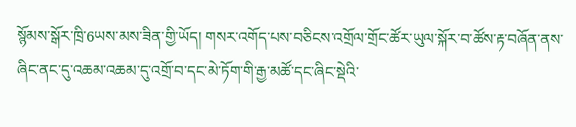སྙོམས་སྒོར་ཁྲི་6ཡས་མས་ཟིན་གྱི་ཡོད། གསར་འགོད་པས་བཅིངས་འགྲོལ་གྲོང་ཚོར་ཡུལ་སྐོར་བ་ཚོས་རྟ་བཞོན་ནས་ཞིང་ནང་དུ་འཆམ་འཆམ་དུ་འགྲོ་བ་དང་མེ་ཏོག་གི་རྒྱ་མཚོ་དང་ཞིང་སྡེའི་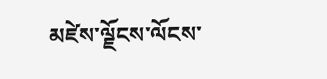མཛེས་ལྗོངས་ལོངས་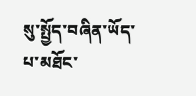སུ་སྤྱོད་བཞིན་ཡོད་པ་མཐོང་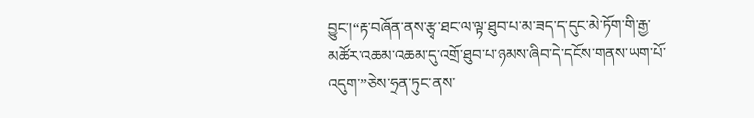བྱུང་།“རྟ་བཞོན་ནས་རྩྭ་ཐང་ལ་ལྟ་ཐུབ་པ་མ་ཟད་ད་དུང་མེ་ཏོག་གི་རྒྱ་མཚོར་འཆམ་འཆམ་དུ་འགྲོ་ཐུབ་པ་ཉམས་ཞིབ་དེ་དངོས་གནས་ཡག་པོ་འདུག་”ཅེས་ཧྲན་ཏུང་ནས་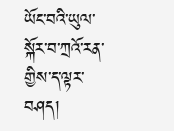ཡོང་བའི་ཡུལ་སྐོར་བ་ཀྲའོ་རན་གྱིས་ད་ལྟར་བཤད།